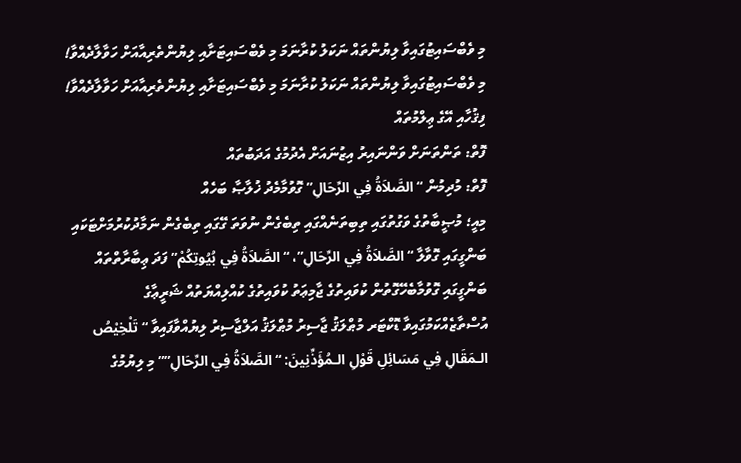މި ވެބްސައިޓުގައިވާ ލިޔުންތައް ނަކަލު ކުރާނަމަ މި ވެބްސައިޓަށާއި ލިޔުންތެރިއާއަށް ހަވާލާދެއްވާ!
މި ވެބްސައިޓުގައިވާ ލިޔުންތައް ނަކަލު ކުރާނަމަ މި ވެބްސައިޓަށާއި ލިޔުންތެރިއާއަށް ހަވާލާދެއްވާ!
ފިޤުހާއި އޭގެ ޢިލްމުތައް
ފޮތް: ތަންތަނަށް ވަންނައިރު އިޒުނައަށް އެދުމުގެ އަދަބުތައް
ފޮތް: މުދިމުން “الصَّلاَةُ فِي الرِّحَالِ” ގޮވުމާމެދު ޚުލާޞާ ބަހެއް
މިއީ؛ މުޞީބާތުގެ ވަގުތުގައި ތިބިތަނެއްގައި ތިބެގެން ނުވަތަ ގޭގައި ތިބެގެން ނަމާދުކުރުމަށްޓަކައި ބަންގީގައި ގޮވާލާ “الصَّلاَةُ فِي الرِّحَالِ”، “الصَّلاَةُ فِي بُيُوتِكُمْ” ފަދަ ޢިބާރާތްތައް ބަންގީގައި ގޮވުމާބެހޭގޮތުން ކުވައިތުގެ ޖާމިޢަތު ކުވައިތުގެ ކުއްލިއްޔަތުއް ޝަރީޢާގެ އުސްތާޒެއްކަމުގައިވާ ޑޮކްޓަރ މުޠްލަޤު ޖާސިރު މުޠްލަޤު އަލްޖާސިރު ލިޔުއްވާފައިވާ “تَلْخِيْصُ الـمَقَالِ فِي مَسَائِلِ قَوْلِ الـمُؤَذِّنِينَ: “الصَّلاَةُ فِي الرِّحَالِ”” މި ލިޔުމުގެ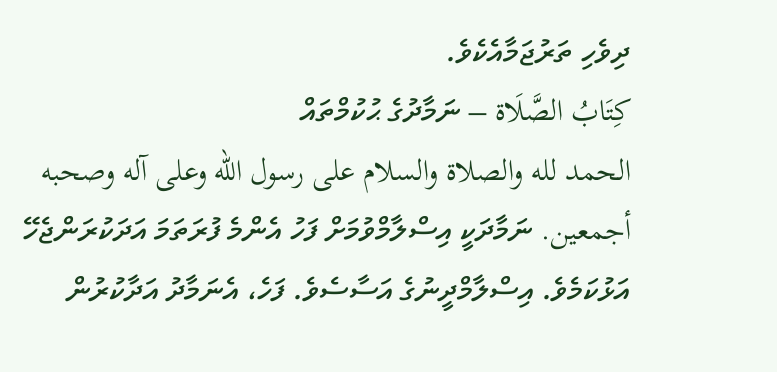ދިވެހި ތަރުޖަމާއެކެވެ.
كِتَابُ الصَّلَاة – ނަމާދުގެ ޙުކުމްތައް
الحمد لله والصلاة والسلام على رسول الله وعلى آله وصحبه أجمعين. ނަމާދަކީ އިސްލާމްވުމަށް ފަހު އެންމެ ފުރަތަމަ އަދަކުރަންޖެހޭ އަޅުކަމެވެ. އިސްލާމްދީނުގެ އަސާސެވެ. ފަހެ، އެނަމާދު އަދާކުރުން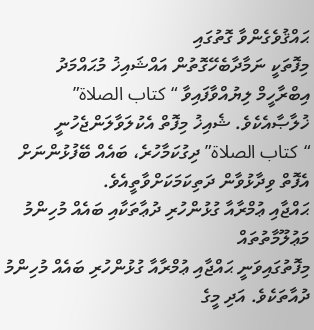ޙައްޤުވެގެންވާ ގޮތުގައި
މިފޮތަކީ ނަމާދާބެހޭގޮތުން އައްޝައިޚު މުޙައްމަދު އިބްރާހީމް ލިޔުއްވާފައިވާ “كتاب الصلاة” ޚުލާޞާއެކެވެ. ޝެއިޚު މިފޮތް އެކުލަވާލަންޖެހުނީ “كتاب الصلاة” ދިގުކަމާހުރެ، ބައެއް ބޭފުޅުންނަށް އެފޮތް ވިދާޅުވާން ދަތިކަމަކަށްވާތީއެވެ.
ޙައްޖާއި ޢުމްރާއާ ގުޅުންހުރި ދުޢާތަކާއި ބައެއް މުހިންމު މަޢުލޫމާތުތައް
މިފޮތުގައިވަނީ ޙައްޖާއި ޢުމްރާއާ ގުޅުންހުރި ބައެއް މުހިންމު ދުއާތަކެވެ. އަދި މީގެ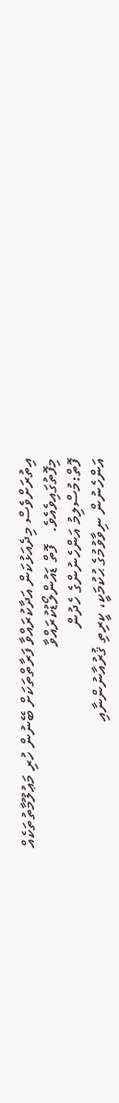އިތުރަށްވެސް މިދެއަޅުކަން އަދާކުރައްވާ ފަރާތްތަކަށް ބޭނުން ހުރި މަޢުލޫމާތުތަކެއް މިފޮތުގައިވެއެވެ.   ފޮތް ޑައުންލޯޑުކުރައްވާ
ފޮތް:މުސްލިމު އަންހެނުންގެ ހެދުން
އަންހެނުން ނިވާވުމުގެ ޙުކުމަކީ، ކީރިތި ޤުރުއާނުންނާއި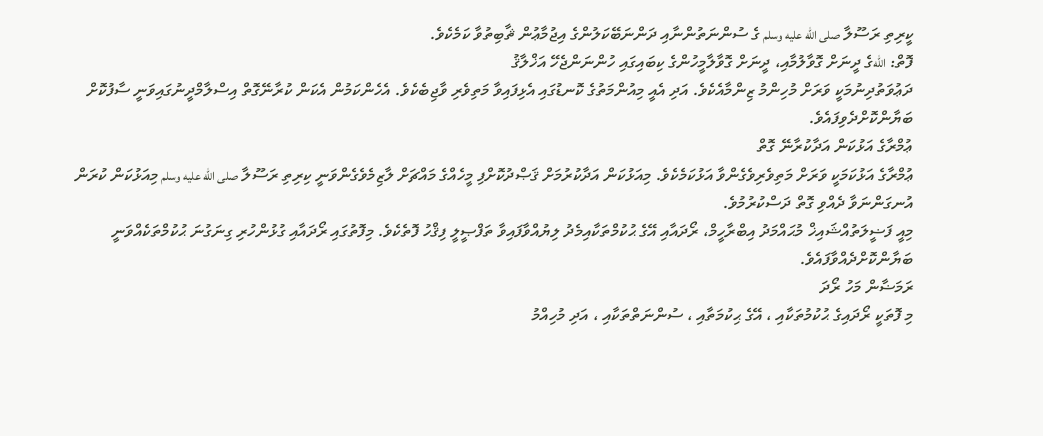ކީރިތި ރަސޫލާ صلى الله عليه وسلم ގެ ސުންނަތުންނާއި ދަންނަބޭކަލުންގެ އިޖުމާޢުން ޘާބިތުވާ ކަމެކެވެ.
ފޮތް: اللهގެ ދީނަށް ގޮވާލުމާއި، ދީނަށް ގޮވާލާމީހުންގެ ކިބައިގައި ހުންނަންޖެހޭ އަޚްލާޤު
ދަޢުވަތުދިނުމަކީ ވަރަށް މުހިންމު ޒިންމާއެކެވެ. އަދި އެއީ މިއުންމަތުގެ ކޮނޑުގައި އެޅިފައިވާ މަތިވެރި ވާޖިބެކެވެ. އެހެންކަމުން އެކަން ކުރާނޭގޮތް އިސްލާމްދީނުގައިވަނީ ސާފުކޮށް ބަޔާންކޮށްދެވިފައެވެ.
ޢުމްރާގެ އަޅުކަން އަދާކުރާނޭ ގޮތް
ޢުމްރާގެ އަޅުކަމަކީ ވަރަށް މަތިވެރިވެގެންވާ އަޅުކަމެކެވެ. މިއަޅުކަން އަދާކުރުމަށް ޤަޞްދުކޮށްފި މީހެއްގެ މައްޗަށް ލާޒިމެވެގެންވަނީ ކިރިތި ރަސޫލާ صلى الله عليه وسلم މިއަޅުކަން ކުރަން އުނގަންނަވާ ދެއްވި ގޮތް ދަސްކުރުމުވެ.
މިއީ ފަޟީލަތުއްޝައިޚް މުޙައްމަދު އިބްރާހީމް، ރޯދައާއި އޭގެ ޙުކުމްތަކާއިމެދު ލިޔުއްވާފައިވާ ތަފްޞީލީ ފިޤްހު ފޮތެކެވެ. މިފޮތުގައި ރޯދައާއި ގުޅުންހުރި ގިނަގުނަ ޙުކުމްތަކެއްވަނީ ބަޔާންކޮށްދެއްވާފައެވެ.
ރަމަޟާން މަހު ރޯދަ
މި ފޮތަކީ ރޯދައިގެ ޙުކުމުތަކާއި ، އޭގެ ޙިކުމަތާއި ، ސުންނަތްތަކާއި ، އަދި މުހިއްމު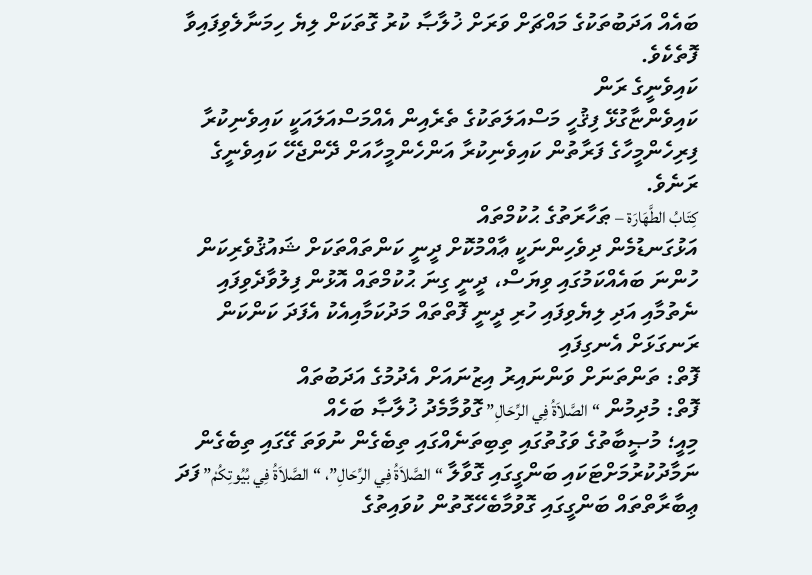ބައެއް އަދަބުތަކުގެ މައްޗަށް ވަރަށް ޚުލާޞާ ކުރު ގޮތަކަށް ލިޔެ ހިމަނާލެވިފައިވާ ފޮތެކެވެ.
ކައިވެނީގެ ރަން
ކައިވެންޏާގުޅޭ ފިޤުހީ މަސްއަލަތަކުގެ ތެރެއިން އެއްމަސްއަލައަކީ ކައިވެނިކުރާ ފިރިހެންމީހާގެ ފަރާތުން ކައިވެނިކުރާ އަންހެންމީހާއަށް ދޭންޖެހޭ ކައިވެނީގެ ރަނެވެ.
كِتَابُ الطَّهَارَة – ޠަހާރަތުގެ ޙުކުމްތައް
އަޅުގަނޑުމެން ދިވެހިންނަކީ ޢާއްމުކޮށް ދީނީ ކަންތައްތަކަށް ޝައުޤުވެރިކަން ހުންނަ ބައެއްކަމުގައި ވިޔަސް، ދީނީ ގިނަ ޙުކުމްތައް އޮޅުން ފިލުވާދެވިފައި ނެތުމާއި އަދި ލިޔެވިފައި ހުރި ދީނީ ފޮތްތައް މަދުކަމާއިއެކު އެފަދަ ކަންކަން ރަނގަޅަށް އެނގިފައި
ފޮތް: ތަންތަނަށް ވަންނައިރު އިޒުނައަށް އެދުމުގެ އަދަބުތައް
ފޮތް: މުދިމުން “الصَّلاَةُ فِي الرِّحَالِ” ގޮވުމާމެދު ޚުލާޞާ ބަހެއް
މިއީ؛ މުޞީބާތުގެ ވަގުތުގައި ތިބިތަނެއްގައި ތިބެގެން ނުވަތަ ގޭގައި ތިބެގެން ނަމާދުކުރުމަށްޓަކައި ބަންގީގައި ގޮވާލާ “الصَّلاَةُ فِي الرِّحَالِ”، “الصَّلاَةُ فِي بُيُوتِكُمْ” ފަދަ ޢިބާރާތްތައް ބަންގީގައި ގޮވުމާބެހޭގޮތުން ކުވައިތުގެ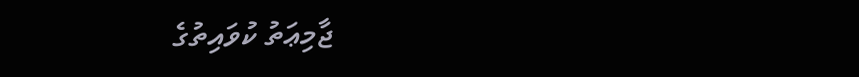ޖާމިޢަތު ކުވައިތުގެ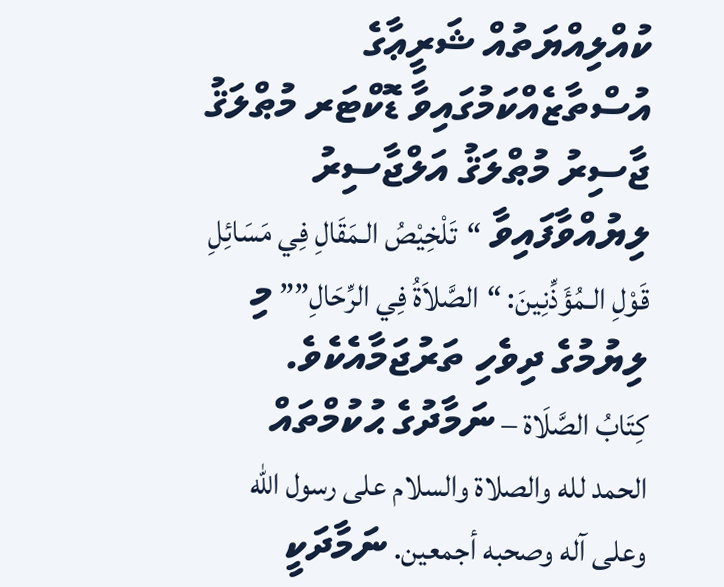ކުއްލިއްޔަތުއް ޝަރީޢާގެ އުސްތާޒެއްކަމުގައިވާ ޑޮކްޓަރ މުޠްލަޤު ޖާސިރު މުޠްލަޤު އަލްޖާސިރު ލިޔުއްވާފައިވާ “تَلْخِيْصُ الـمَقَالِ فِي مَسَائِلِ قَوْلِ الـمُؤَذِّنِينَ: “الصَّلاَةُ فِي الرِّحَالِ”” މި ލިޔުމުގެ ދިވެހި ތަރުޖަމާއެކެވެ.
كِتَابُ الصَّلَاة – ނަމާދުގެ ޙުކުމްތައް
الحمد لله والصلاة والسلام على رسول الله وعلى آله وصحبه أجمعين. ނަމާދަކީ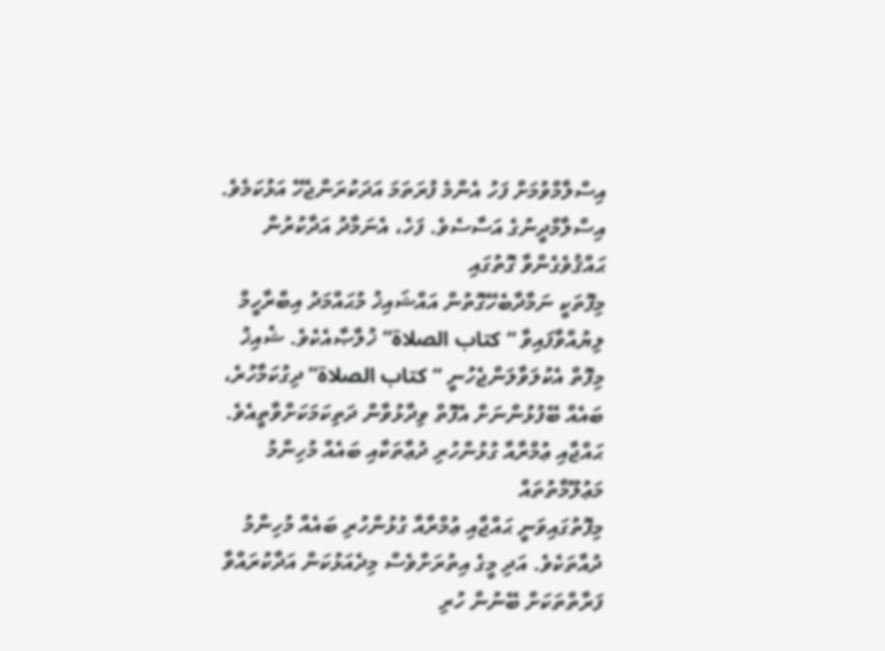އިސްލާމްވުމަށް ފަހު އެންމެ ފުރަތަމަ އަދަކުރަންޖެހޭ އަޅުކަމެވެ. އިސްލާމްދީނުގެ އަސާސެވެ. ފަހެ، އެނަމާދު އަދާކުރުން ޙައްޤުވެގެންވާ ގޮތުގައި
މިފޮތަކީ ނަމާދާބެހޭގޮތުން އައްޝައިޚު މުޙައްމަދު އިބްރާހީމް ލިޔުއްވާފައިވާ “كتاب الصلاة” ޚުލާޞާއެކެވެ. ޝެއިޚު މިފޮތް އެކުލަވާލަންޖެހުނީ “كتاب الصلاة” ދިގުކަމާހުރެ، ބައެއް ބޭފުޅުންނަށް އެފޮތް ވިދާޅުވާން ދަތިކަމަކަށްވާތީއެވެ.
ޙައްޖާއި ޢުމްރާއާ ގުޅުންހުރި ދުޢާތަކާއި ބައެއް މުހިންމު މަޢުލޫމާތުތައް
މިފޮތުގައިވަނީ ޙައްޖާއި ޢުމްރާއާ ގުޅުންހުރި ބައެއް މުހިންމު ދުއާތަކެވެ. އަދި މީގެ އިތުރަށްވެސް މިދެއަޅުކަން އަދާކުރައްވާ ފަރާތްތަކަށް ބޭނުން ހުރި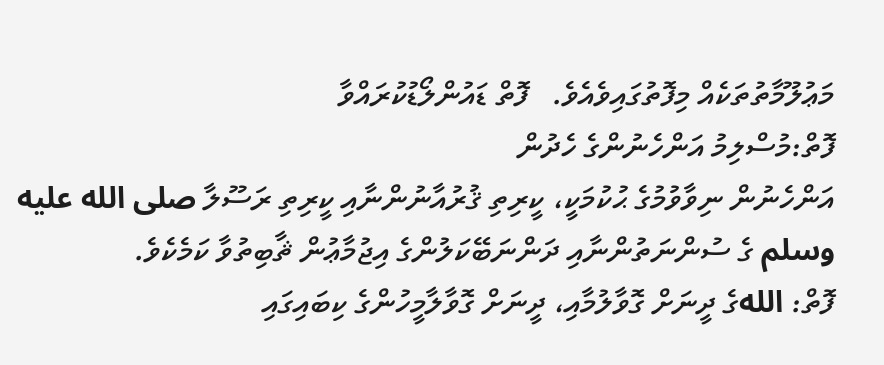މަޢުލޫމާތުތަކެއް މިފޮތުގައިވެއެވެ.   ފޮތް ޑައުންލޯޑުކުރައްވާ
ފޮތް:މުސްލިމު އަންހެނުންގެ ހެދުން
އަންހެނުން ނިވާވުމުގެ ޙުކުމަކީ، ކީރިތި ޤުރުއާނުންނާއި ކީރިތި ރަސޫލާ صلى الله عليه وسلم ގެ ސުންނަތުންނާއި ދަންނަބޭކަލުންގެ އިޖުމާޢުން ޘާބިތުވާ ކަމެކެވެ.
ފޮތް: اللهގެ ދީނަށް ގޮވާލުމާއި، ދީނަށް ގޮވާލާމީހުންގެ ކިބައިގައި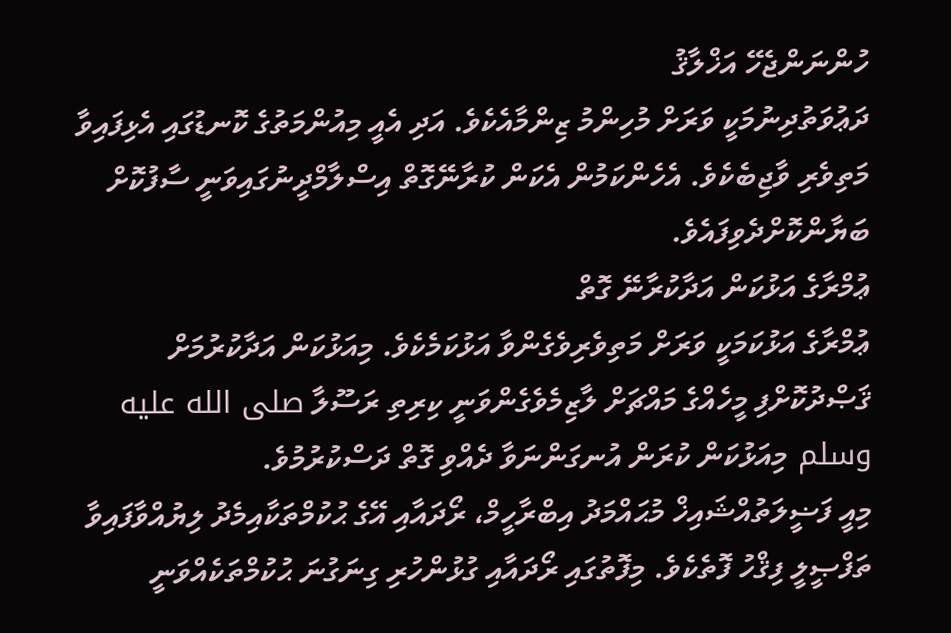ހުންނަންޖެހޭ އަޚްލާޤު
ދަޢުވަތުދިނުމަކީ ވަރަށް މުހިންމު ޒިންމާއެކެވެ. އަދި އެއީ މިއުންމަތުގެ ކޮނޑުގައި އެޅިފައިވާ މަތިވެރި ވާޖިބެކެވެ. އެހެންކަމުން އެކަން ކުރާނޭގޮތް އިސްލާމްދީނުގައިވަނީ ސާފުކޮށް ބަޔާންކޮށްދެވިފައެވެ.
ޢުމްރާގެ އަޅުކަން އަދާކުރާނޭ ގޮތް
ޢުމްރާގެ އަޅުކަމަކީ ވަރަށް މަތިވެރިވެގެންވާ އަޅުކަމެކެވެ. މިއަޅުކަން އަދާކުރުމަށް ޤަޞްދުކޮށްފި މީހެއްގެ މައްޗަށް ލާޒިމެވެގެންވަނީ ކިރިތި ރަސޫލާ صلى الله عليه وسلم މިއަޅުކަން ކުރަން އުނގަންނަވާ ދެއްވި ގޮތް ދަސްކުރުމުވެ.
މިއީ ފަޟީލަތުއްޝައިޚް މުޙައްމަދު އިބްރާހީމް، ރޯދައާއި އޭގެ ޙުކުމްތަކާއިމެދު ލިޔުއްވާފައިވާ ތަފްޞީލީ ފިޤްހު ފޮތެކެވެ. މިފޮތުގައި ރޯދައާއި ގުޅުންހުރި ގިނަގުނަ ޙުކުމްތަކެއްވަނީ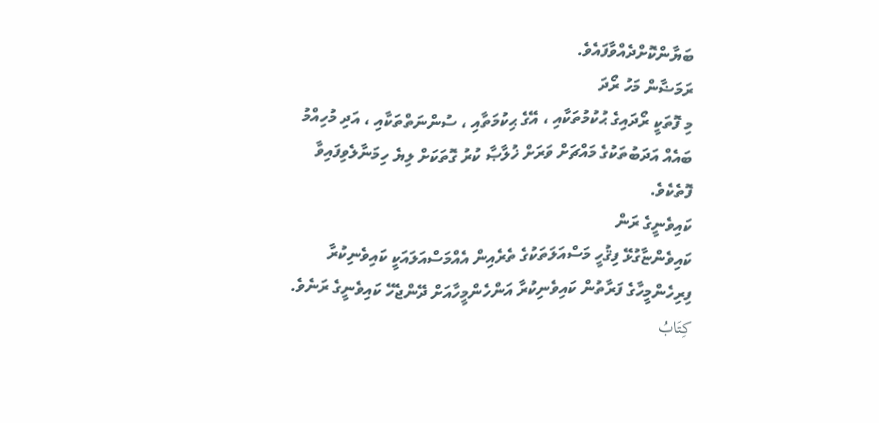ބަޔާންކޮށްދެއްވާފައެވެ.
ރަމަޟާން މަހު ރޯދަ
މި ފޮތަކީ ރޯދައިގެ ޙުކުމުތަކާއި ، އޭގެ ޙިކުމަތާއި ، ސުންނަތްތަކާއި ، އަދި މުހިއްމު ބައެއް އަދަބުތަކުގެ މައްޗަށް ވަރަށް ޚުލާޞާ ކުރު ގޮތަކަށް ލިޔެ ހިމަނާލެވިފައިވާ ފޮތެކެވެ.
ކައިވެނީގެ ރަން
ކައިވެންޏާގުޅޭ ފިޤުހީ މަސްއަލަތަކުގެ ތެރެއިން އެއްމަސްއަލައަކީ ކައިވެނިކުރާ ފިރިހެންމީހާގެ ފަރާތުން ކައިވެނިކުރާ އަންހެންމީހާއަށް ދޭންޖެހޭ ކައިވެނީގެ ރަނެވެ.
كِتَابُ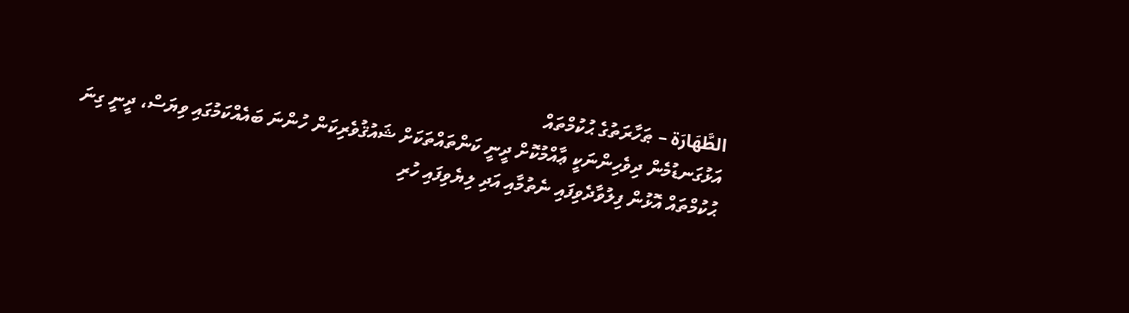الطَّهَارَة – ޠަހާރަތުގެ ޙުކުމްތައް
އަޅުގަނޑުމެން ދިވެހިންނަކީ ޢާއްމުކޮށް ދީނީ ކަންތައްތަކަށް ޝައުޤުވެރިކަން ހުންނަ ބައެއްކަމުގައި ވިޔަސް، ދީނީ ގިނަ ޙުކުމްތައް އޮޅުން ފިލުވާދެވިފައި ނެތުމާއި އަދި ލިޔެވިފައި ހުރި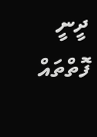ދީނީ ފޮތްތައް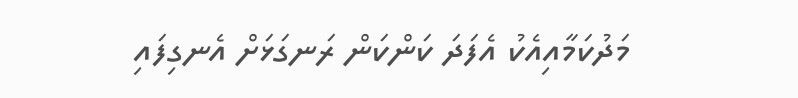މަދުކަމާއިއެކު އެފަދަ ކަންކަން ރަނގަޅަށް އެނގިފައި